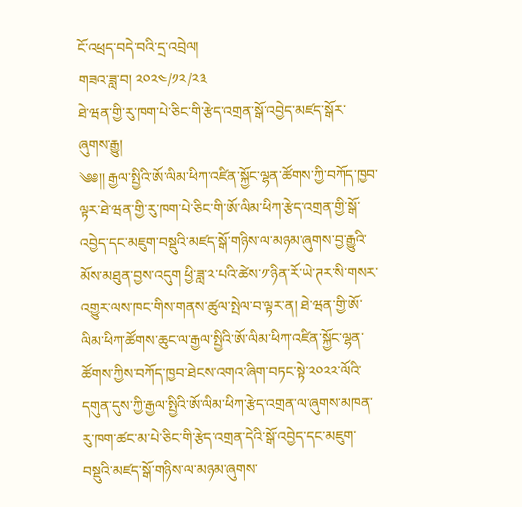ངོ་འཕྲད་བདེ་བའི་དྲ་འབྲེལ།
གཟའ་ཟླ་བ། ༢༠༢༤/༡༢/༢༣
ཐེ་ཝན་གྱི་རུ་ཁག་པེ་ཅིང་གི་རྩེད་འགྲན་སྒོ་འབྱེད་མཛད་སྒོར་ཞུགས་རྒྱུ།
༄༅།། རྒྱལ་སྤྱིའི་ཨོ་ལིམ་ཕིཀ་འཛིན་སྐྱོང་ལྷན་ཚོགས་ཀྱི་བཀོད་ཁྱབ་ལྟར་ཐེ་ཝན་གྱི་རུ་ཁག་པེ་ཅིང་གི་ཨོ་ལིམ་ཕིཀ་རྩེད་འགྲན་གྱི་སྒོ་འབྱེད་དང་མཇུག་བསྡུའི་མཛད་སྒོ་གཉིས་ལ་མཉམ་ཞུགས་བྱ་རྒྱུའི་མོས་མཐུན་བྱས་འདུག ཕྱི་ཟླ་༢་པའི་ཚེས་༡་ཉིན་རོ་ཡེ་ཊར་སི་གསར་འགྱུར་ལས་ཁང་གིས་གནས་ཚུལ་སྤེལ་བ་ལྟར་ན། ཐེ་ཝན་གྱི་ཨོ་ལིམ་ཕིཀ་ཚོགས་ཆུང་ལ་རྒྱལ་སྤྱིའི་ཨོ་ལིམ་ཕིཀ་འཛིན་སྐྱོང་ལྷན་ཚོགས་ཀྱིས་བཀོད་ཁྱབ་ཐེངས་འགའ་ཞིག་བཏང་སྟེ་༢༠༢༢་ལོའི་དགུན་དུས་ཀྱི་རྒྱལ་སྤྱིའི་ཨོ་ལིམ་ཕིཀ་རྩེད་འགྲན་ལ་ཞུགས་མཁན་རུ་ཁག་ཚང་མ་པེ་ཅིང་གི་རྩེད་འགྲན་དེའི་སྒོ་འབྱེད་དང་མཇུག་བསྡུའི་མཛད་སྒོ་གཉིས་ལ་མཉམ་ཞུགས་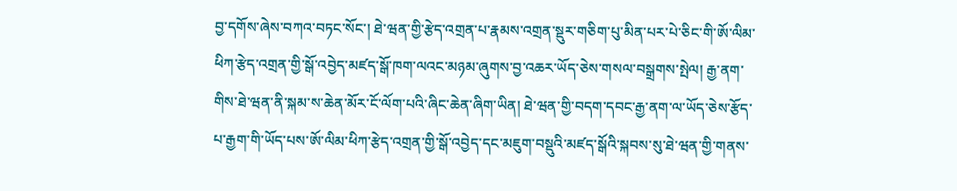བྱ་དགོས་ཞེས་བཀའ་བཏང་སོང་། ཐེ་ཝན་གྱི་རྩེད་འགྲན་པ་རྣམས་འགྲན་སྡུར་གཅིག་པུ་མིན་པར་པེ་ཅིང་གི་ཨོ་ལིམ་ཕིཀ་རྩེད་འགྲན་གྱི་སྒོ་འབྱེད་མཛད་སྒོ་ཁག་ལའང་མཉམ་ཞུགས་བྱ་འཆར་ཡོད་ཅེས་གསལ་བསྒྲགས་སྤེལ། རྒྱ་ནག་གིས་ཐེ་ཝན་ནི་སྐམ་ས་ཆེན་མོར་ངོ་ལོག་པའི་ཞིང་ཆེན་ཞིག་ཡིན། ཐེ་ཝན་གྱི་བདག་དབང་རྒྱ་ནག་ལ་ཡོད་ཅེས་རྩོད་པ་རྒྱག་གི་ཡོད་པས་ཨོ་ལིམ་ཕིཀ་རྩེད་འགྲན་གྱི་སྒོ་འབྱེད་དང་མཇུག་བསྡུའི་མཛད་སྒོའི་སྐབས་སུ་ཐེ་ཝན་གྱི་གནས་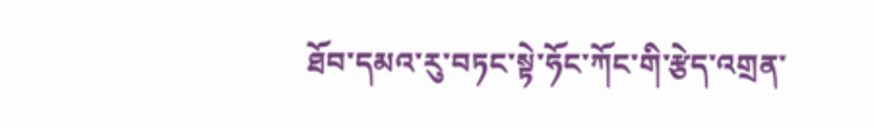ཐོབ་དམའ་རུ་བཏང་སྟེ་ཧོང་ཀོང་གི་རྩེད་འགྲན་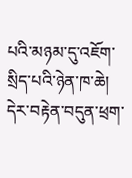པའི་མཉམ་དུ་འཇོག་སྲིད་པའི་ཉེན་ཁ་ཆེ། དེར་བརྟེན་བདུན་ཕྲག་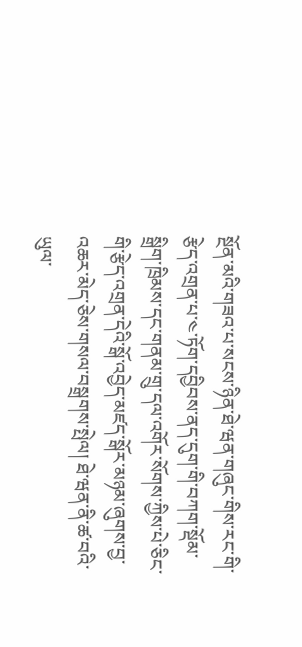སྔོན་མའི་གཟའ་པ་སངས་ཉིན་ཐེ་ཝན་གཞུང་གིས་རང་གི་རྩེད་འགྲན་པ་༤་ཏོག་དབྱིབས་ནད་དུག་གི་བཀག་སྡོམ་སྒྲིག་ཁྲིམས་དང་གནམ་གྲུ་དལ་འགོར་སོགས་ཀྱིས་པེ་ཅིང་གི་རྩེད་འགྲན་དེའི་སྒོ་འབྱེད་མཛད་སྒོར་མཉམ་ཞུགས་བྱ་འཆར་མེད་ཅེས་གསལ་བསྒྲགས་སྤེལ། ཐེ་ཝན་ནི་ཚ་བའི་ཡུལ་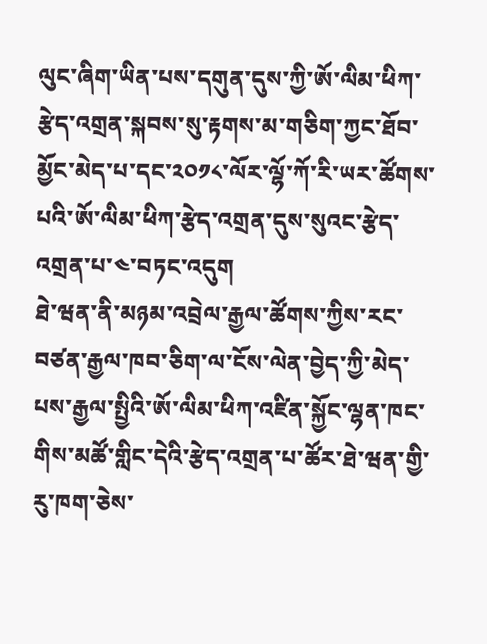ལུང་ཞིག་ཡིན་པས་དགུན་དུས་ཀྱི་ཨོ་ལིམ་ཕིཀ་རྩེད་འགྲན་སྐབས་སུ་རྟགས་མ་གཅིག་ཀྱང་ཐོབ་མྱོང་མེད་པ་དང་༢༠༡༨་ལོར་ལྷོ་ཀོ་རི་ཡར་ཚོགས་པའི་ཨོ་ལིམ་ཕིཀ་རྩེད་འགྲན་དུས་སུའང་རྩེད་འགྲན་པ་༤་བཏང་འདུག
ཐེ་ཝན་ནི་མཉམ་འབྲེལ་རྒྱལ་ཚོགས་ཀྱིས་རང་བཙན་རྒྱལ་ཁབ་ཅིག་ལ་ངོས་ལེན་བྱེད་ཀྱི་མེད་པས་རྒྱལ་སྤྱིའི་ཨོ་ལིམ་ཕིཀ་འཛིན་སྐྱོང་ལྷན་ཁང་གིས་མཚོ་གླིང་དེའི་རྩེད་འགྲན་པ་ཚོར་ཐེ་ཝན་གྱི་རུ་ཁག་ཅེས་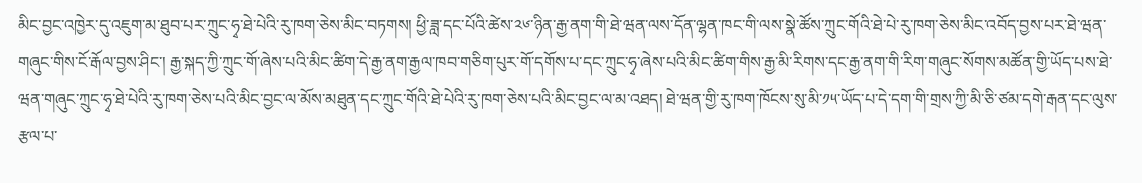མིང་བྱང་འཁྱེར་དུ་འཇུག་མ་ཐུབ་པར་ཀྲུང་ཧྭ་ཐེ་པེའི་རུ་ཁག་ཅེས་མིང་བཏགས། ཕྱི་ཟླ་དང་པོའི་ཚེས་༢༦་ཉིན་རྒྱ་ནག་གི་ཐེ་ཝན་ལས་དོན་ལྷན་ཁང་གི་ལས་སྣེ་ཚོས་ཀྲུང་གོའི་ཐེ་པེ་རུ་ཁག་ཅེས་མིང་འབོད་བྱས་པར་ཐེ་ཝན་གཞུང་གིས་ངོ་རྒོལ་བྱས་ཤིང་། རྒྱ་སྐད་ཀྱི་ཀྲུང་གོ་ཞེས་པའི་མིང་ཚིག་དེ་རྒྱ་ནག་རྒྱལ་ཁབ་གཅིག་པུར་གོ་དགོས་པ་དང་ཀྲུང་ཧྭ་ཞེས་པའི་མིང་ཚིག་གིས་རྒྱ་མི་རིགས་དང་རྒྱ་ནག་གི་རིག་གཞུང་སོགས་མཚོན་གྱི་ཡོད་པས་ཐེ་ཝན་གཞུང་ཀྲུང་ཧྭ་ཐེ་པེའི་རུ་ཁག་ཅེས་པའི་མིང་བྱང་ལ་མོས་མཐུན་དང་ཀྲུང་གོའི་ཐེ་པེའི་རུ་ཁག་ཅེས་པའི་མིང་བྱང་ལ་མ་འཐད། ཐེ་ཝན་གྱི་རུ་ཁག་ཁོངས་སུ་མི་༡༥་ཡོད་པ་དེ་དག་གི་གྲས་ཀྱི་མི་ཅི་ཙམ་དགེ་རྒན་དང་ལུས་རྩལ་པ་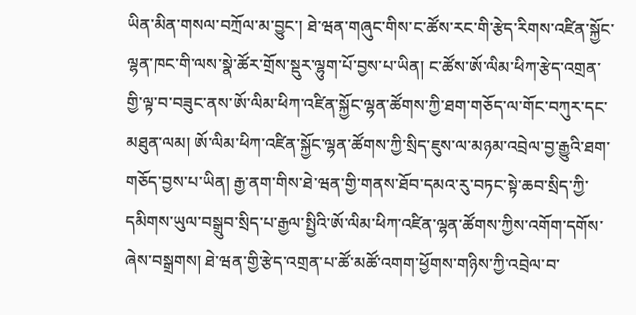ཡིན་མིན་གསལ་བཀྲོལ་མ་བྱུང་། ཐེ་ཝན་གཞུང་གིས་ང་ཚོས་རང་གི་རྩེད་རིགས་འཛིན་སྐྱོང་ལྷན་ཁང་གི་ལས་སྣེ་ཚོར་གྲོས་སྡུར་ལྷུག་པོ་བྱས་པ་ཡིན། ང་ཚོས་ཨོ་ལིམ་ཕིཀ་རྩེད་འགྲན་གྱི་ལྟ་བ་བཟུང་ནས་ཨོ་ལིམ་ཕིཀ་འཛིན་སྐྱོང་ལྷན་ཚོགས་ཀྱི་ཐག་གཅོད་ལ་གོང་བཀུར་དང་མཐུན་ལམ། ཨོ་ལིམ་ཕིཀ་འཛིན་སྐྱོང་ལྷན་ཚོགས་ཀྱི་སྲིད་ཇུས་ལ་མཉམ་འབྲེལ་བྱ་རྒྱུའི་ཐག་གཅོད་བྱས་པ་ཡིན། རྒྱ་ནག་གིས་ཐེ་ཝན་གྱི་གནས་ཐོབ་དམའ་རུ་བཏང་སྟེ་ཆབ་སྲིད་ཀྱི་དམིགས་ཡུལ་བསྒྲུབ་སྲིད་པ་རྒྱལ་སྤྱིའི་ཨོ་ལིམ་ཕིཀ་འཛིན་ལྷན་ཚོགས་ཀྱིས་འགོག་དགོས་ཞེས་བསྒྲགས། ཐེ་ཝན་གྱི་རྩེད་འགྲན་པ་ཚོ་མཚོ་འགག་ཕྱོགས་གཉིས་ཀྱི་འབྲེལ་བ་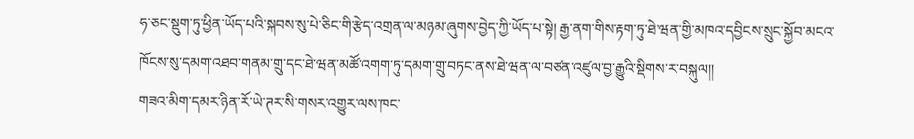ཧ་ཅང་སྡུག་ཏུ་ཕྱིན་ཡོད་པའི་སྐབས་སུ་པེ་ཅིང་གི་རྩེད་འགྲན་ལ་མཉམ་ཞུགས་བྱེད་ཀྱི་ཡོད་པ་སྟེ། རྒྱ་ནག་གིས་རྟག་ཏུ་ཐེ་ཝན་གྱི་མཁའ་དབྱིངས་སྲུང་སྐྱོབ་མངའ་ཁོངས་སུ་དམག་འཐབ་གནམ་གྲུ་དང་ཐེ་ཝན་མཚོ་འགག་ཏུ་དམག་གྲུ་བཏང་ནས་ཐེ་ཝན་ལ་བཙན་འཛུལ་བྱ་རྒྱུའི་སྡིགས་ར་བསྐུལ།།
གཟའ་མིག་དམར་ཉིན་རོ་ཡེ་ཊར་སི་གསར་འགྱུར་ལས་ཁང་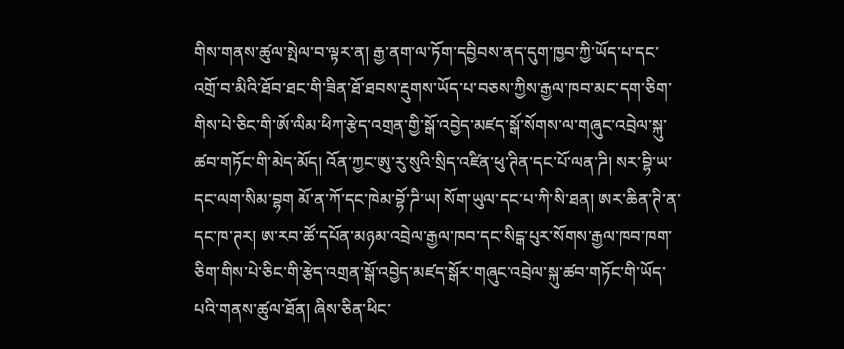གིས་གནས་ཚུལ་སྤེལ་བ་ལྟར་ན། རྒྱ་ནག་ལ་ཏོག་དབྱིབས་ནད་དུག་ཁྱབ་ཀྱི་ཡོད་པ་དང་འགྲོ་བ་མིའི་ཐོབ་ཐང་གི་ཟིན་ཐོ་ཐབས་རྡུགས་ཡོད་པ་བཅས་ཀྱིས་རྒྱལ་ཁབ་མང་དག་ཅིག་གིས་པེ་ཅིང་གི་ཨོ་ལིམ་ཕིཀ་རྩེད་འགྲན་གྱི་སྒོ་འབྱེད་མཛད་སྒོ་སོགས་ལ་གཞུང་འབྲེལ་སྐུ་ཚབ་གཏོང་གི་མེད་མོད། འོན་ཀྱང་ཨུ་རུ་སུའི་སྲིད་འཛིན་ཕུ་ཊིན་དང་པོ་ལན་ཌི། སར་བྷི་ཡ་དང་ལག་སིམ་བྷག མོ་ན་ཀོ་དང་ཁེམ་བྷོ་ཌི་ཡ། སོག་ཡུལ་དང་པ་ཀི་སི་ཐན། ཨར་ཆིན་ཊི་ན་དང་ཁ་ཊར། ཨ་རབ་ཚོ་དཔོན་མཉམ་འབྲེལ་རྒྱལ་ཁབ་དང་སིངྒ་པུར་སོགས་རྒྱལ་ཁབ་ཁག་ཅིག་གིས་པེ་ཅིང་གི་རྩེད་འགྲན་སྒོ་འབྱེད་མཛད་སྒོར་གཞུང་འབྲེལ་སྐུ་ཚབ་གཏོང་གི་ཡོད་པའི་གནས་ཚུལ་ཐོན། ཞིས་ཅིན་ཕིང་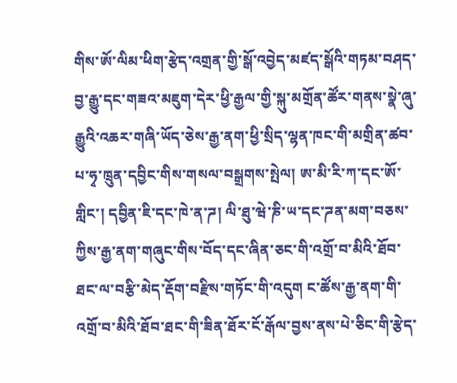གིས་ཨོ་ལིམ་ཕིག་རྩེད་འགྲན་གྱི་སྒོ་འབྱེད་མཛད་སྒོའི་གཏམ་བཤད་བྱ་རྒྱུ་དང་གཟའ་མཇུག་དེར་ཕྱི་རྒྱལ་གྱི་སྐུ་མགྲོན་ཚོར་གནས་སྣེ་ཞུ་རྒྱུའི་འཆར་གཞི་ཡོད་ཅེས་རྒྱ་ནག་ཕྱི་སྲིད་ལྷན་ཁང་གི་མགྲིན་ཚབ་པ་ཧྭ་ཁྲུན་དབྱིང་གིས་གསལ་བསྒྲགས་སྤེལ། ཨ་མི་རི་ཀ་དང་ཨོ་གླིང་། དབྱིན་ཇི་དང་ཁེ་ན་ཌ། ལི་ཐུ་ཝེ་ཎི་ཡ་དང་ཌན་མག་བཅས་ཀྱིས་རྒྱ་ནག་གཞུང་གིས་བོད་དང་ཞིན་ཅང་གི་འགྲོ་བ་མིའི་ཐོབ་ཐང་ལ་བརྩི་མེད་རྡོག་བརྫིས་གཏོང་གི་འདུག ང་ཚོས་རྒྱ་ནག་གི་འགྲོ་བ་མིའི་ཐོབ་ཐང་གི་ཟིན་ཐོར་ངོ་རྒོལ་བྱས་ནས་པེ་ཅིང་གི་རྩེད་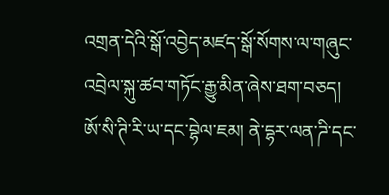འགྲན་དེའི་སྒོ་འབྱེད་མཛད་སྒོ་སོགས་ལ་གཞུང་འབྲེལ་སྐུ་ཚབ་གཏོང་རྒྱུ་མིན་ཞེས་ཐག་བཅད། ཨོ་སི་ཊི་རི་ཡ་དང་བྷེལ་ཇམ། ནེ་དྷར་ལན་ཌི་དང་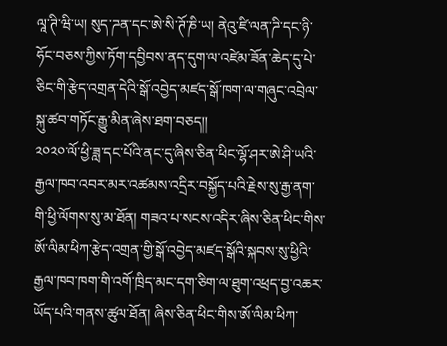ལཱ་ཊི་ཝི་ཡ། སུད་ཌན་དང་ཨེ་སི་ཊོ་ཎི་ཡ། ནེའུ་ཛི་ལན་ཌི་དང་ཉི་ཧོང་བཅས་ཀྱིས་ཏོག་དབྱིབས་ནད་དུག་ལ་འཛེམ་ཟོན་ཆེད་དུ་པེ་ཅིང་གི་རྩེད་འགྲན་དེའི་སྒོ་འབྱེད་མཛད་སྒོ་ཁག་ལ་གཞུང་འབྲེལ་སྐུ་ཚབ་གཏོང་རྒྱུ་མིན་ཞེས་ཐག་བཅད།།
༢༠༢༠་ལོ་ཕྱི་ཟླ་དང་པོའི་ནང་དུ་ཞིས་ཅིན་ཕིང་ལྷོ་ཤར་ཨེ་ཤི་ཡའི་རྒྱལ་ཁབ་འབར་མར་འཚམས་འདྲིར་བསྐྱོད་པའི་རྗེས་སུ་རྒྱ་ནག་གི་ཕྱི་ལོགས་སུ་མ་ཐོན། གཟའ་པ་སངས་འདིར་ཞིས་ཅིན་ཕིང་གིས་ཨོ་ལིམ་ཕིཀ་རྩེད་འགྲན་གྱི་སྒོ་འབྱེད་མཛད་སྒོའི་སྐབས་སུ་ཕྱིའི་རྒྱལ་ཁབ་ཁག་གི་འགོ་ཁྲིད་མང་དག་ཅིག་ལ་ཐུག་འཕྲད་བྱ་འཆར་ཡོད་པའི་གནས་ཚུལ་ཐོན། ཞིས་ཅིན་ཕིང་གིས་ཨོ་ལིམ་ཕིཀ་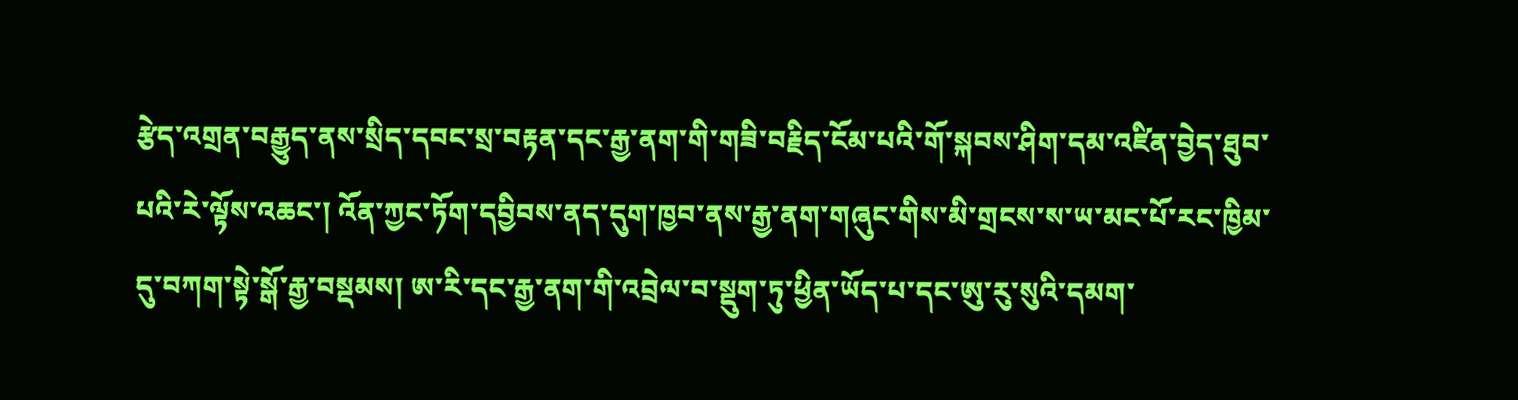རྩེད་འགྲན་བརྒྱུད་ནས་སྲིད་དབང་སྲ་བརྟན་དང་རྒྱ་ནག་གི་གཟི་བརྗིད་ངོམ་པའི་གོ་སྐབས་ཤིག་དམ་འཛིན་བྱེད་ཐུབ་པའི་རེ་ལྟོས་འཆང་། འོན་ཀྱང་ཏོག་དབྱིབས་ནད་དུག་ཁྱབ་ནས་རྒྱ་ནག་གཞུང་གིས་མི་གྲངས་ས་ཡ་མང་པོ་རང་ཁྱིམ་དུ་བཀག་སྟེ་སྒོ་རྒྱ་བསྡམས། ཨ་རི་དང་རྒྱ་ནག་གི་འབྲེལ་བ་སྡུག་ཏུ་ཕྱིན་ཡོད་པ་དང་ཨུ་རུ་སུའི་དམག་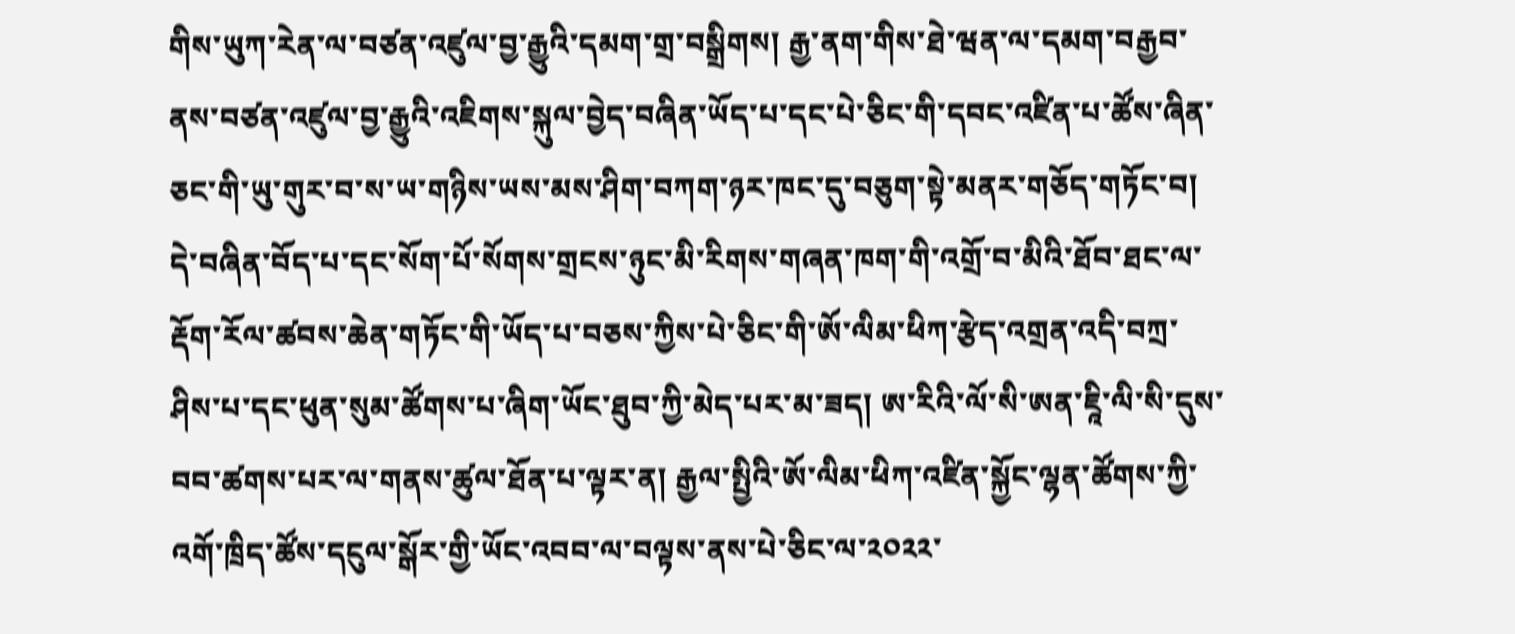གིས་ཡུཀ་རེན་ལ་བཙན་འཛུལ་བྱ་རྒྱུའི་དམག་གྲ་བསྒྲིགས། རྒྱ་ནག་གིས་ཐེ་ཝན་ལ་དམག་བརྒྱབ་ནས་བཙན་འཛུལ་བྱ་རྒྱུའི་འཇིགས་སྐུལ་བྱེད་བཞིན་ཡོད་པ་དང་པེ་ཅིང་གི་དབང་འཛིན་པ་ཚོས་ཞིན་ཅང་གི་ཡུ་གུར་བ་ས་ཡ་གཉིས་ཡས་མས་ཤིག་བཀག་ཉར་ཁང་དུ་བཅུག་སྟེ་མནར་གཅོད་གཏོང་བ། དེ་བཞིན་བོད་པ་དང་སོག་པོ་སོགས་གྲངས་ཉུང་མི་རིགས་གཞན་ཁག་གི་འགྲོ་བ་མིའི་ཐོབ་ཐང་ལ་རྡོག་རོལ་ཚབས་ཆེན་གཏོང་གི་ཡོད་པ་བཅས་ཀྱིས་པེ་ཅིང་གི་ཨོ་ལིམ་ཕིཀ་རྩེད་འགྲན་འདི་བཀྲ་ཤིས་པ་དང་ཕུན་སུམ་ཚོགས་པ་ཞིག་ཡོང་ཐུབ་ཀྱི་མེད་པར་མ་ཟད། ཨ་རིའི་ལོ་སི་ཨན་ཇཱི་ལི་སི་དུས་བབ་ཚགས་པར་ལ་གནས་ཚུལ་ཐོན་པ་ལྟར་ན། རྒྱལ་སྤྱིའི་ཨོ་ལིམ་ཕིཀ་འཛིན་སྐྱོང་ལྷན་ཚོགས་ཀྱི་འགོ་ཁྲིད་ཚོས་དངུལ་སྒོར་གྱི་ཡོང་འབབ་ལ་བལྟས་ནས་པེ་ཅིང་ལ་༢༠༢༢་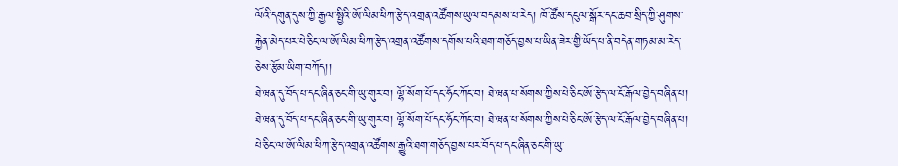ལོའི་དགུན་དུས་ཀྱི་རྒྱལ་སྤྱིའི་ཨོ་ལིམ་ཕིཀ་རྩེད་འགྲན་འཚོགས་ཡུལ་བདམས་པ་རེད། ཁོ་ཚོས་དངུལ་སྒོར་དང་ཆབ་སྲིད་ཀྱི་ཤུགས་རྐྱེན་མེད་པར་པེ་ཅིང་ལ་ཨོ་ལིམ་ཕིཀ་རྩེད་འགྲན་འཚོགས་དགོས་པའི་ཐག་གཅོད་བྱས་པ་ཡིན་ཟེར་གྱི་ཡོད་པ་ནི་བདེན་གཏམ་མ་རེད་ཅེས་རྩོམ་ཡིག་བཀོད།།
ཐེ་ཝན་དུ་བོད་པ་དང་ཞིན་ཅང་གི་ཡུ་གུར་བ། ལྷོ་སོག་པོ་དང་ཧོང་ཀོང་བ། ཐེ་ཝན་པ་སོགས་ཀྱིས་པེ་ཅིང་ཨོ་རྩེད་ལ་ངོ་རྒོལ་བྱེད་བཞིན་པ།
ཐེ་ཝན་དུ་བོད་པ་དང་ཞིན་ཅང་གི་ཡུ་གུར་བ། ལྷོ་སོག་པོ་དང་ཧོང་ཀོང་བ། ཐེ་ཝན་པ་སོགས་ཀྱིས་པེ་ཅིང་ཨོ་རྩེད་ལ་ངོ་རྒོལ་བྱེད་བཞིན་པ།
པེ་ཅིང་ལ་ཨོ་ལིམ་ཕིཀ་རྩེད་འགྲན་འཚོགས་རྒྱུའི་ཐག་གཅོད་བྱས་པར་བོད་པ་དང་ཞིན་ཅང་གི་ཡུ་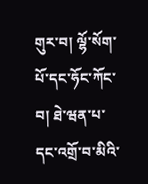གུར་བ། ལྷོ་སོག་པོ་དང་ཧོང་ཀོང་བ། ཐེ་ཝན་པ་དང་འགྲོ་བ་མིའི་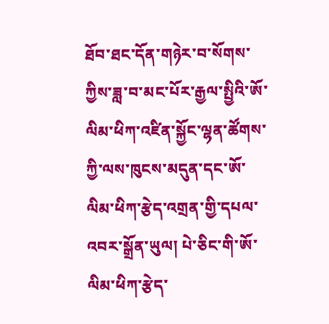ཐོབ་ཐང་དོན་གཉེར་བ་སོགས་ཀྱིས་ཟླ་བ་མང་པོར་རྒྱལ་སྤྱིའི་ཨོ་ལིམ་ཕིཀ་འཛིན་སྐྱོང་ལྷན་ཚོགས་ཀྱི་ལས་ཁུངས་མདུན་དང་ཨོ་ལིམ་ཕིཀ་རྩེད་འགྲན་གྱི་དཔལ་འབར་སྒྲོན་ཡུལ། པེ་ཅིང་གི་ཨོ་ལིམ་ཕིཀ་རྩེད་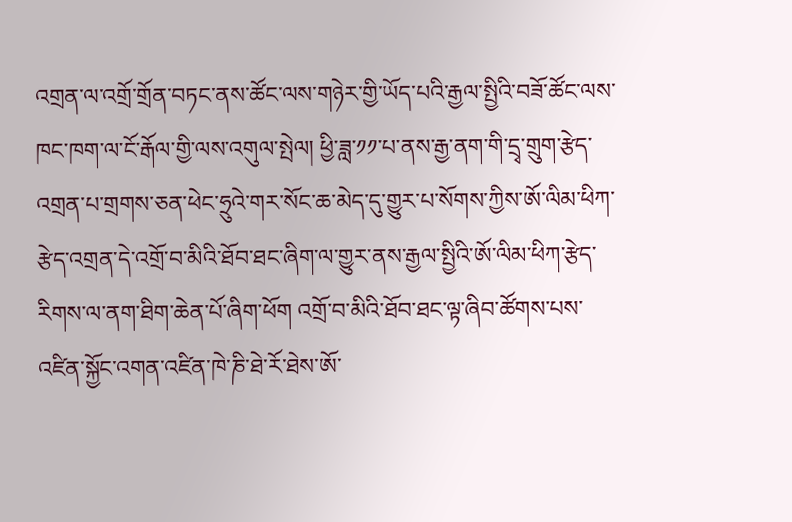འགྲན་ལ་འགྲོ་གྲོན་བཏང་ནས་ཚོང་ལས་གཉེར་གྱི་ཡོད་པའི་རྒྱལ་སྤྱིའི་བཟོ་ཚོང་ལས་ཁང་ཁག་ལ་ངོ་རྒོལ་གྱི་ལས་འགུལ་སྤེལ། ཕྱི་ཟླ་༡༡་པ་ནས་རྒྱ་ནག་གི་དྲྭ་གྲུག་རྩེད་འགྲན་པ་གྲགས་ཅན་ཕེང་ཧྲུའེ་གར་སོང་ཆ་མེད་དུ་གྱུར་པ་སོགས་ཀྱིས་ཨོ་ལིམ་ཕིཀ་རྩེད་འགྲན་དེ་འགྲོ་བ་མིའི་ཐོབ་ཐང་ཞིག་ལ་གྱུར་ནས་རྒྱལ་སྤྱིའི་ཨོ་ལིམ་ཕིཀ་རྩེད་རིགས་ལ་ནག་ཐིག་ཆེན་པོ་ཞིག་ཕོག འགྲོ་བ་མིའི་ཐོབ་ཐང་ལྟ་ཞིབ་ཚོགས་པས་འཛིན་སྐྱོང་འགན་འཛིན་ཁེ་ཎི་ཐེ་རོ་ཐེས་ཨོ་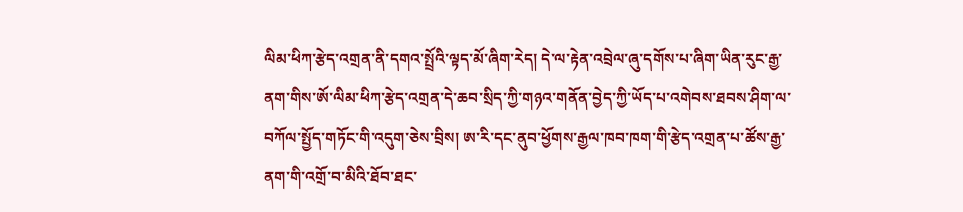ལིམ་ཕིཀ་རྩེད་འགྲན་ནི་དགའ་སྤྲོའི་ལྟད་མོ་ཞིག་རེད། དེ་ལ་རྟེན་འབྲེལ་ཞུ་དགོས་པ་ཞིག་ཡིན་རུང་རྒྱ་ནག་གིས་ཨོ་ལིམ་ཕིཀ་རྩེད་འགྲན་དེ་ཆབ་སྲིད་ཀྱི་གཉའ་གནོན་བྱེད་ཀྱི་ཡོད་པ་འགེབས་ཐབས་ཤིག་ལ་བཀོལ་སྤྱོད་གཏོང་གི་འདུག་ཅེས་བྲིས། ཨ་རི་དང་ནུབ་ཕྱོགས་རྒྱལ་ཁབ་ཁག་གི་རྩེད་འགྲན་པ་ཚོས་རྒྱ་ནག་གི་འགྲོ་བ་མིའི་ཐོབ་ཐང་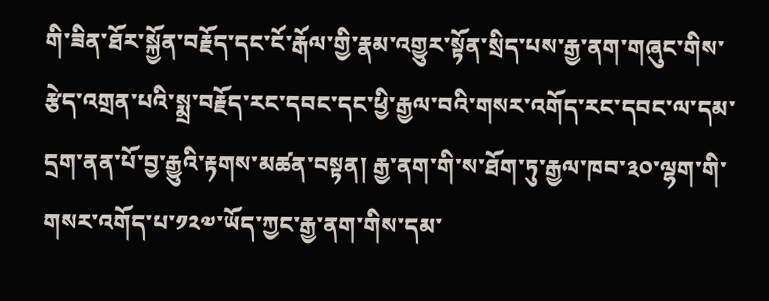གི་ཟིན་ཐོར་སྐྱོན་བརྗོད་དང་ངོ་རྒོལ་གྱི་རྣམ་འགྱུར་སྟོན་སྲིད་པས་རྒྱ་ནག་གཞུང་གིས་རྩེད་འགྲན་པའི་སྨྲ་བརྗོད་རང་དབང་དང་ཕྱི་རྒྱལ་བའི་གསར་འགོད་རང་དབང་ལ་དམ་དྲག་ནན་པོ་བྱ་རྒྱུའི་རྟགས་མཚན་བསྟན། རྒྱ་ནག་གི་ས་ཐོག་ཏུ་རྒྱལ་ཁབ་༣༠་ལྷག་གི་གསར་འགོད་པ་༡༢༧་ཡོད་ཀྱང་རྒྱ་ནག་གིས་དམ་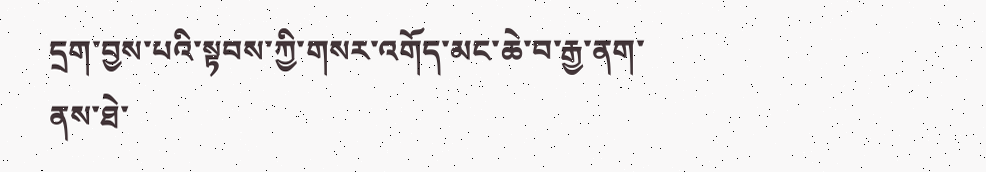དྲག་བྱས་པའི་སྟབས་ཀྱི་གསར་འགོད་མང་ཆེ་བ་རྒྱ་ནག་ནས་ཐེ་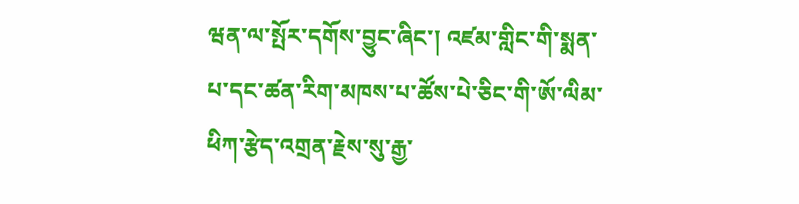ཝན་ལ་སྤོར་དགོས་བྱུང་ཞིང་། འཛམ་གླིང་གི་སྨན་པ་དང་ཚན་རིག་མཁས་པ་ཚོས་པེ་ཅིང་གི་ཨོ་ལིམ་ཕིཀ་རྩེད་འགྲན་རྗེས་སུ་རྒྱ་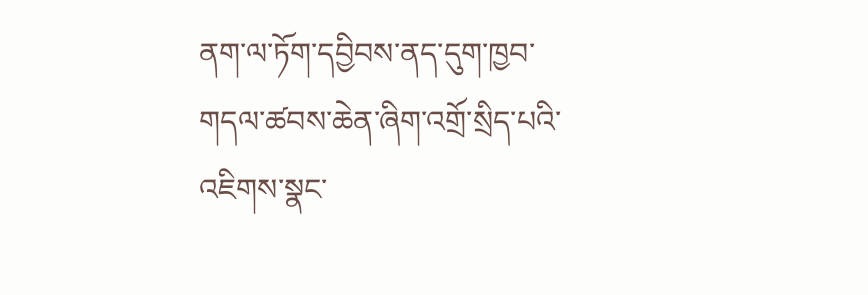ནག་ལ་ཏོག་དབྱིབས་ནད་དུག་ཁྱབ་གདལ་ཚབས་ཆེན་ཞིག་འགྲོ་སྲིད་པའི་འཇིགས་སྣང་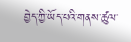བྱེད་ཀྱི་ཡོད་པའི་གནས་ཚུལ་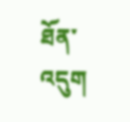ཐོན་འདུག